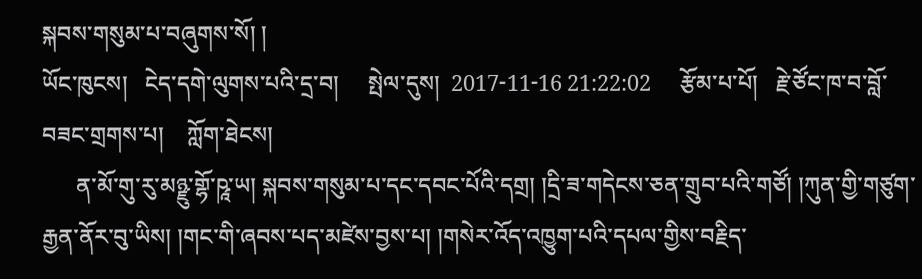སྐབས་གསུམ་པ་བཞུགས་སོ། །
ཡོང་ཁུངས།   ངེད་དགེ་ལུགས་པའི་དྲ་བ།     སྤེལ་དུས།  2017-11-16 21:22:02     རྩོམ་པ་པོ།   རྗེ་ཙོང་ཁ་བ་བློ་བཟང་གྲགས་པ།    ཀློག་ཐེངས།
      ན་མོ་གུ་རུ་མཉྫུ་གྷོ་ཥཱ་ཡ། སྐབས་གསུམ་པ་དང་དབང་པོའི་དགྲ། །དྲི་ཟ་གདེངས་ཅན་གྲུབ་པའི་གཙོ། །ཀུན་གྱི་གཙུག་རྒྱན་ནོར་བུ་ཡིས། །གང་གི་ཞབས་པད་མཛེས་བྱས་པ། །གསེར་འོད་འཁྱུག་པའི་དཔལ་གྱིས་བརྗིད་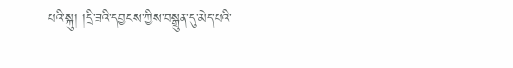པའི་སྐུ། །དྲི་ཟའི་དབྱངས་ཀྱིས་བསྒྲུན་དུ་མེད་པའི་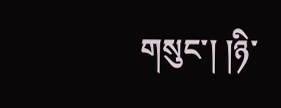གསུང་། །ཉི་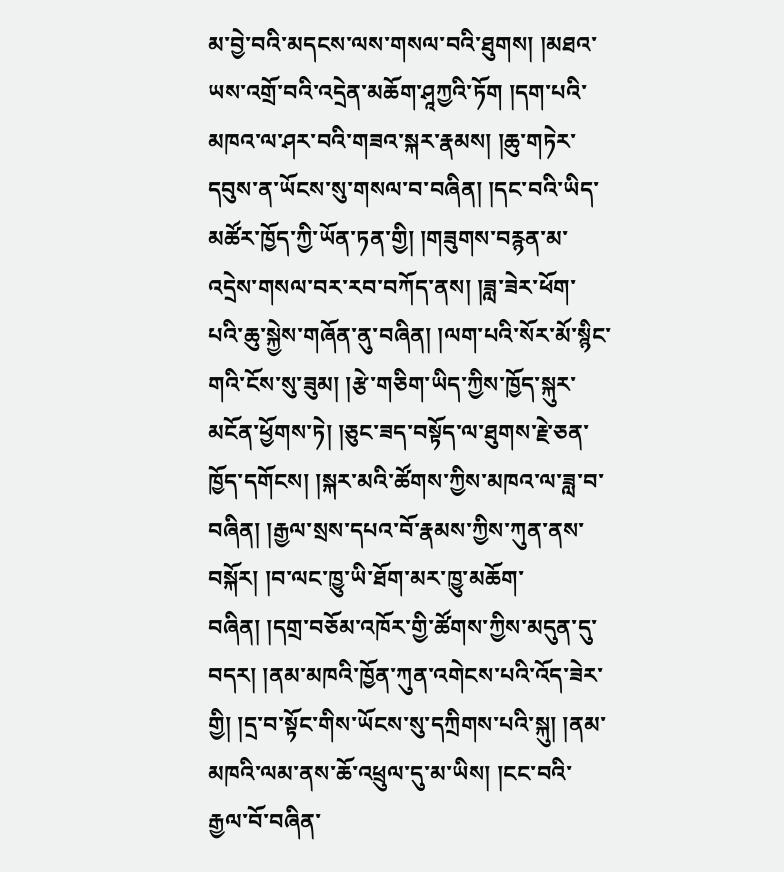མ་བྱེ་བའི་མདངས་ལས་གསལ་བའི་ཐུགས། །མཐའ་ཡས་འགྲོ་བའི་འདྲེན་མཆོག་ཤཱཀྱའི་ཏོག །དག་པའི་མཁའ་ལ་ཤར་བའི་གཟའ་སྐར་རྣམས། །ཆུ་གཏེར་དབུས་ན་ཡོངས་སུ་གསལ་བ་བཞིན། །དང་བའི་ཡིད་མཚོར་ཁྱོད་ཀྱི་ཡོན་ཏན་གྱི། །གཟུགས་བརྙན་མ་འདྲེས་གསལ་བར་རབ་བཀོད་ནས། །ཟླ་ཟེར་ཕོག་པའི་ཆུ་སྐྱེས་གཞོན་ནུ་བཞིན། །ལག་པའི་སོར་མོ་སྙིང་གའི་ངོས་སུ་ཟུམ། །རྩེ་གཅིག་ཡིད་ཀྱིས་ཁྱོད་སྐུར་མངོན་ཕྱོགས་ཏེ། །ཅུང་ཟད་བསྟོད་ལ་ཐུགས་རྗེ་ཅན་ཁྱོད་དགོངས། །སྐར་མའི་ཚོགས་ཀྱིས་མཁའ་ལ་ཟླ་བ་བཞིན། །རྒྱལ་སྲས་དཔའ་བོ་རྣམས་ཀྱིས་ཀུན་ནས་བསྐོར། །བ་ལང་ཁྱུ་ཡི་ཐོག་མར་ཁྱུ་མཆོག་བཞིན། །དགྲ་བཅོམ་འཁོར་གྱི་ཚོགས་ཀྱིས་མདུན་དུ་བདར། །ནམ་མཁའི་ཁྱོན་ཀུན་འགེངས་པའི་འོད་ཟེར་གྱི། །དྲ་བ་སྟོང་གིས་ཡོངས་སུ་དཀྲིགས་པའི་སྐུ། །ནམ་མཁའི་ལམ་ནས་ཆོ་འཕྲུལ་དུ་མ་ཡིས། །ངང་བའི་རྒྱལ་བོ་བཞིན་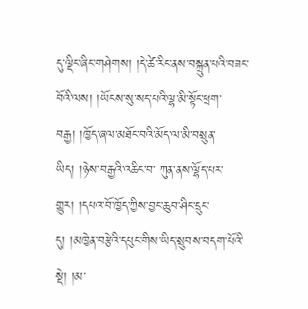དུ་ལྡིང་ཞིང་གཤེགས། །དེ་ཚེ་རིང་ནས་བསྐྲུན་པའི་བཟང་བོའི་ལས། །ཡོངས་སུ་སད་པའི་ལྷ་མི་སྟོང་ཕྲག་བརྒྱ། །ཁྱོད་ཞལ་མཐོང་བའི་མོད་ལ་མི་བསྲུན་ཡིད། །ཉེས་བརྒྱའི་འཆིང་བ་ ཀུན་ནས་ལྷོད་པར་གྱུར། །དཔའ་བོ་ཁྱོད་ཀྱིས་བྱང་ཆུབ་ཤིང་དྲུང་དུ། །མཁྱེན་བརྩེའི་དཔུང་གིས་ཡིད་སྲུབས་བདག་པོའི་སྡེ། །མ་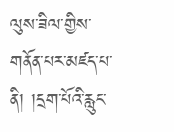ལུས་ཟིལ་གྱིས་གནོན་པར་མཛད་པ་ནི། །དྲག་པོའི་རླུང་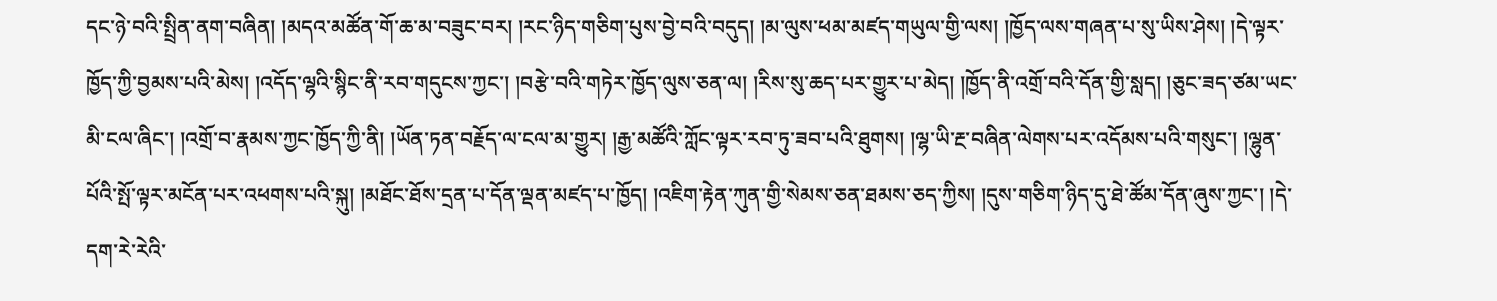དང་ཉེ་བའི་སྤྲིན་ནག་བཞིན། །མདའ་མཚོན་གོ་ཆ་མ་བཟུང་བར། །རང་ཉིད་གཅིག་པུས་བྱེ་བའི་བདུད། །མ་ལུས་ཕམ་མཛད་གཡུལ་གྱི་ལས། །ཁྱོད་ལས་གཞན་པ་སུ་ཡིས་ཤེས། །དེ་ལྟར་ཁྱོད་ཀྱི་བྱམས་པའི་མེས། །འདོད་ལྷའི་སྙིང་ནི་རབ་གདུངས་ཀྱང་། །བརྩེ་བའི་གཏེར་ཁྱོད་ལུས་ཅན་ལ། །རིས་སུ་ཆད་པར་གྱུར་པ་མེད། །ཁྱོད་ནི་འགྲོ་བའི་དོན་གྱི་སླད། །ཅུང་ཟད་ཙམ་ཡང་མི་ངལ་ཞིང་། །འགྲོ་བ་རྣམས་ཀྱང་ཁྱོད་ཀྱི་ནི། །ཡོན་ཏན་བརྗོད་ལ་ངལ་མ་གྱུར། །རྒྱ་མཚོའི་ཀློང་ལྟར་རབ་ཏུ་ཟབ་པའི་ཐུགས། །ལྷ་ཡི་རྔ་བཞིན་ལེགས་པར་འདོམས་པའི་གསུང་། །ལྷུན་པོའི་སྤོ་ལྟར་མངོན་པར་འཕགས་པའི་སྐུ། །མཐོང་ཐོས་དྲན་པ་དོན་ལྡན་མཛད་པ་ཁྱོད། །འཇིག་རྟེན་ཀུན་གྱི་སེམས་ཅན་ཐམས་ཅད་ཀྱིས། །དུས་གཅིག་ཉིད་དུ་ཐེ་ཚོམ་དོན་ཞུས་ཀྱང་། །དེ་དག་རེ་རེའི་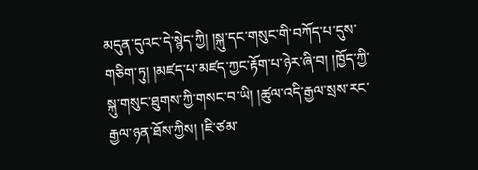མདུན་དུའང་དེ་སྙེད་ཀྱི། །སྐུ་དང་གསུང་གི་བཀོད་པ་དུས་གཅིག་ཏུ། །མཛད་པ་མཛད་ཀྱང་རྟོག་པ་ཉེར་ཞི་བ། །ཁྱོད་ཀྱི་སྐུ་གསུང་ཐུགས་ཀྱི་གསང་བ་ཡི། །ཚུལ་འདི་རྒྱལ་སྲས་རང་རྒྱལ་ཉན་ཐོས་ཀྱིས། །ཇི་ཙམ་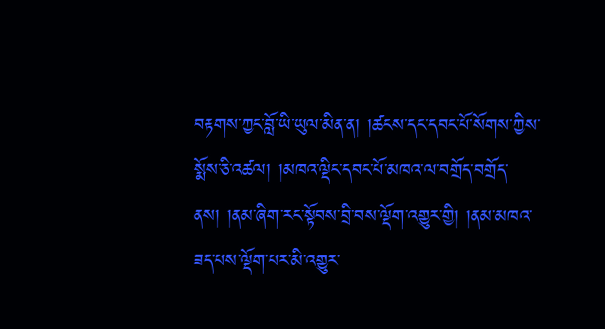བརྟགས་ཀྱང་བློ་ཡི་ཡུལ་མིན་ན། །ཚངས་དང་དབང་པོ་སོགས་ཀྱིས་སྨོས་ཅི་འཚལ། །མཁའ་ལྡིང་དབང་པོ་མཁའ་ལ་བགྲོད་བགྲོད་ནས། །ནམ་ཞིག་རང་སྟོབས་བྲི་བས་ལྡོག་འགྱུར་གྱི། །ནམ་མཁའ་ཟད་པས་ལྡོག་པར་མི་འགྱུར་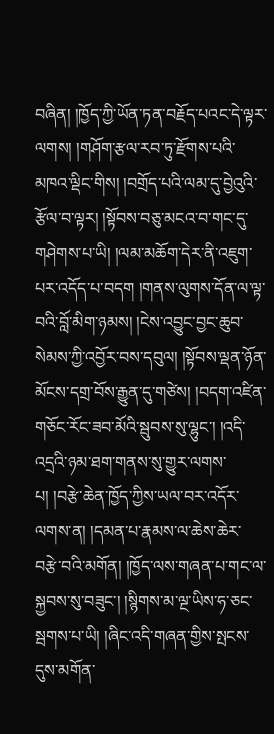བཞིན། །ཁྱོད་ཀྱི་ཡོན་ཏན་བརྗོད་པའང་དེ་ལྟར་ལགས། །གཤོག་རྩལ་རབ་ཏུ་རྫོགས་པའི་མཁའ་ལྡིང་གིས། །བགྲོད་པའི་ལམ་དུ་བྱེའུའི་རྩོལ་བ་ལྟར། །སྟོབས་བཅུ་མངའ་བ་གང་དུ་གཤེགས་པ་ཡི། །ལམ་མཆོག་དེར་ནི་འཇུག་པར་འདོད་པ་བདག །གནས་ལུགས་དོན་ལ་ལྟ་བའི་བློ་མིག་ཉམས། །ངེས་འབྱུང་བྱང་ཆུབ་སེམས་ཀྱི་འབྱོར་བས་དབུལ། །སྟོབས་ལྡན་ཉོན་མོངས་དགྲ་བོས་རྒྱུན་དུ་གཙེས། །བདག་འཛིན་གཅོང་རོང་ཟབ་མོའི་སྦུབས་སུ་ལྷུང་། །འདི་འདྲའི་ཉམ་ཐག་གནས་སུ་གྱུར་ལགས་པ། །བརྩེ་ཆེན་ཁྱོད་ཀྱིས་ཡལ་བར་འདོར་ལགས་ན། །དམན་པ་རྣམས་ལ་ཆེས་ཆེར་བརྩེ་བའི་མགོན། །ཁྱོད་ལས་གཞན་པ་གང་ལ་སྐྱབས་སུ་བཟུང་། །སྙིགས་མ་ལྔ་ཡིས་ཧ་ཅང་སྦགས་པ་ཡི། །ཞིང་འདི་གཞན་གྱིས་སྤངས་དུས་མགོན་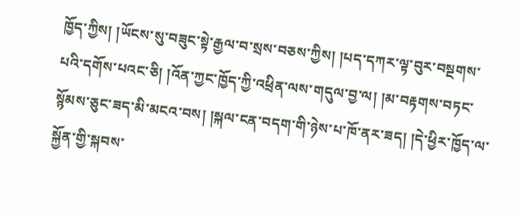ཁྱོད་ཀྱིས། །ཡོངས་སུ་བཟུང་སྟེ་རྒྱལ་བ་སྲས་བཅས་ཀྱིས། །པད་དཀར་ལྟ་བུར་བསྔགས་པའི་དགོས་པའང་ཅི། །འོན་ཀྱང་ཁྱོད་ཀྱི་འཕྲིན་ལས་གདུལ་བྱ་ལ། །མ་བརྟགས་བཏང་སྙོམས་ཅུང་ཟད་མི་མངའ་བས། །སྐལ་ངན་བདག་གི་ཉེས་པ་ཁོ་ནར་ཟད། །དེ་ཕྱིར་ཁྱོད་ལ་སྐྱོན་གྱི་སྐབས་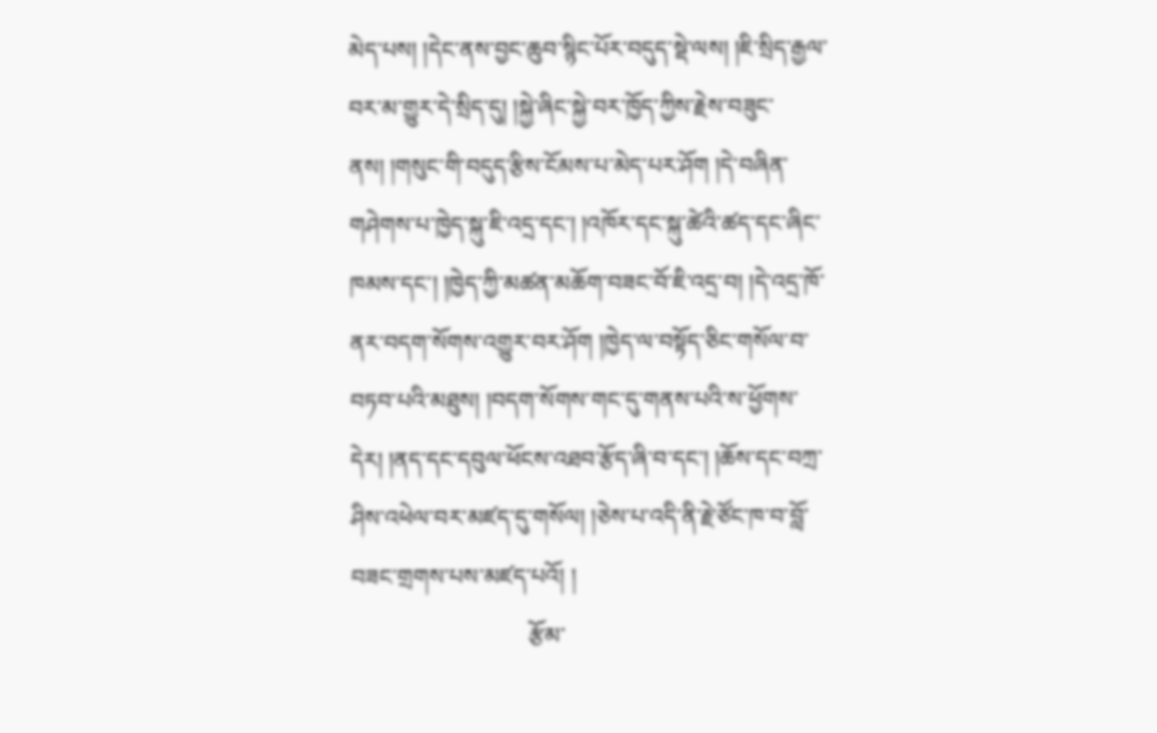མེད་པས། །དེང་ནས་བྱང་ཆུབ་སྙིང་པོར་བདུད་སྡེ་ལས། །ཇི་སྲིད་རྒྱལ་བར་མ་གྱུར་དེ་སྲིད་དུ། །སྐྱེ་ཞིང་སྐྱེ་བར་ཁྱོད་ཀྱིས་རྗེས་བཟུང་ནས། །གསུང་གི་བདུད་རྩིས་ངོམས་པ་མེད་པར་ཤོག །དེ་བཞིན་གཤེགས་པ་ཁྱེད་སྐུ་ཇི་འདྲ་དང་། །འཁོར་དང་སྐུ་ཚེའི་ཚད་དང་ཞིང་ཁམས་དང་། །ཁྱེད་ཀྱི་མཚན་མཆོག་བཟང་བོ་ཇི་འདྲ་བ། །དེ་འདྲ་ཁོ་ནར་བདག་སོགས་འགྱུར་བར་ཤོག །ཁྱེད་ལ་བསྟོད་ཅིང་གསོལ་བ་བཏབ་པའི་མཐུས། །བདག་སོགས་གང་དུ་གནས་པའི་ས་ཕྱོགས་དེར། །ནད་དང་དབུལ་ཕོངས་འཐབ་རྩོད་ཞི་བ་དང་། །ཆོས་དང་བཀྲ་ཤིས་འཕེལ་བར་མཛད་དུ་གསོལ། །ཅེས་པ་འདི་ནི་རྗེ་ཙོང་ཁ་བ་བློ་བཟང་གྲགས་པས་མཛད་པའོ། །
                               རྩོམ་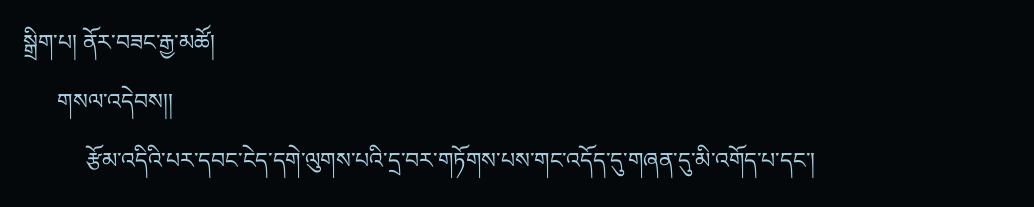སྒྲིག་པ། ནོར་བཟང་རྒྱ་མཚོ།
      གསལ་འདེབས།།
           རྩོམ་འདིའི་པར་དབང་ངེད་དགེ་ལུགས་པའི་དྲ་བར་གཏོགས་པས་གང་འདོད་དུ་གཞན་དུ་མི་འགོད་པ་དང་།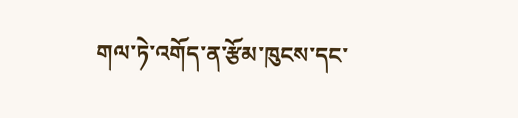གལ་ཏེ་འགོད་ན་རྩོམ་ཁུངས་དང་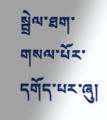སྦྲེལ་ཐག་གསལ་པོར་དགོད་པར་ཞུ།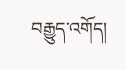བརྒྱུད་འགོད།